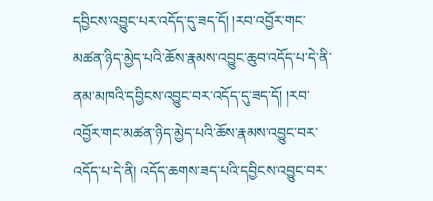དབྱིངས་འབྱུང་པར་འདོད་དུ་ཟད་དོ། །རབ་འབྱོར་གང་མཚན་ཉིད་མྱེད་པའི་ཆོས་རྣམས་འབྱུང་ཆུབ་འདོད་པ་དེ་ནི་ནམ་མཁའི་དབྱིངས་འབྱུང་བར་འདོད་དུ་ཟད་དོ། །རབ་འབྱོར་གང་མཚན་ཉིད་མྱེད་པའི་ཆོས་རྣམས་འབྱུང་བར་འདོད་པ་དེ་ནི། འདོད་ཆགས་ཟད་པའི་དབྱིངས་འབྱུང་བར་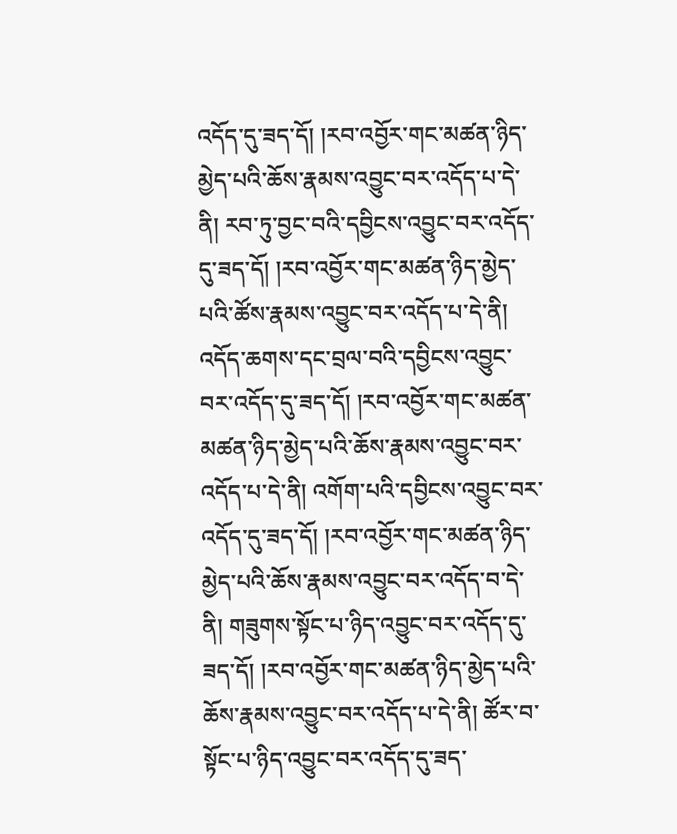འདོད་དུ་ཟད་དོ། །རབ་འབྱོར་གང་མཚན་ཉིད་མྱེད་པའི་ཆོས་རྣམས་འབྱུང་བར་འདོད་པ་དེ་ནི། རབ་ཏུ་བྱང་བའི་དབྱིངས་འབྱུང་བར་འདོད་དུ་ཟད་དོ། །རབ་འབྱོར་གང་མཚན་ཉིད་མྱེད་པའི་ཚོས་རྣམས་འབྱུང་བར་འདོད་པ་དེ་ནི། འདོད་ཆགས་དང་བྲལ་བའི་དབྱིངས་འབྱུང་བར་འདོད་དུ་ཟད་དོ། །རབ་འབྱོར་གང་མཚན་མཚན་ཉིད་མྱེད་པའི་ཆོས་རྣམས་འབྱུང་བར་འདོད་པ་དེ་ནི། འགོག་པའི་དབྱིངས་འབྱུང་བར་འདོད་དུ་ཟད་དོ། །རབ་འབྱོར་གང་མཚན་ཉིད་མྱེད་པའི་ཆོས་རྣམས་འབྱུང་བར་འདོད་བ་དེ་ནི། གཟུགས་སྟོང་པ་ཉིད་འབྱུང་བར་འདོད་དུ་ཟད་དོ། །རབ་འབྱོར་གང་མཚན་ཉིད་མྱེད་པའི་ཆོས་རྣམས་འབྱུང་བར་འདོད་པ་དེ་ནི། ཚོར་བ་སྟོང་པ་ཉིད་འབྱུང་བར་འདོད་དུ་ཟད་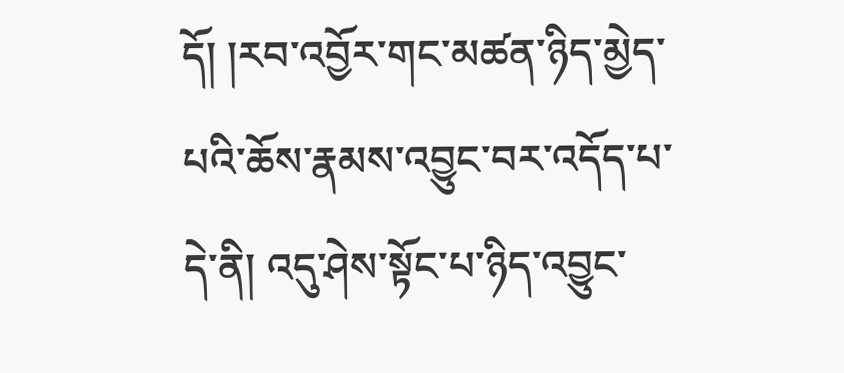དོ། །རབ་འབྱོར་གང་མཚན་ཉིད་མྱེད་པའི་ཆོས་རྣམས་འབྱུང་བར་འདོད་པ་དེ་ནི། འདུ་ཤེས་སྟོང་པ་ཉིད་འབྱུང་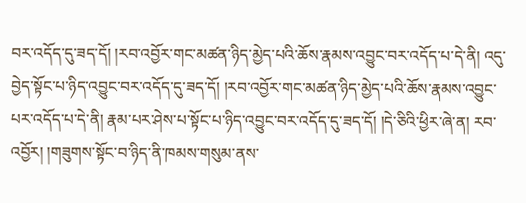བར་འདོད་དུ་ཟད་དོ། །རབ་འབྱོར་གང་མཚན་ཉིད་མྱེད་པའི་ཆོས་རྣམས་འབྱུང་བར་འདོད་པ་དེ་ནི། འདུ་བྱེད་སྟོང་པ་ཉིད་འབྱུང་བར་འདོད་དུ་ཟད་དོ། །རབ་འབྱོར་གང་མཚན་ཉིད་མྱེད་པའི་ཆོས་རྣམས་འབྱུང་པར་འདོད་པ་དེ་ནི། རྣམ་པར་ཤེས་པ་སྟོང་པ་ཉིད་འབྱུང་བར་འདོད་དུ་ཟད་དོ། །དེ་ཅིའི་ཕྱིར་ཞེ་ན། རབ་འབྱོར། །གཟུགས་སྟོང་བ་ཉིད་ནི་ཁམས་གསུམ་ནས་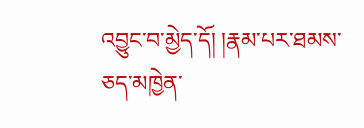འབྱུང་བ་མྱེད་དོ། །རྣམ་པར་ཐམས་ཅད་མཁྱེན་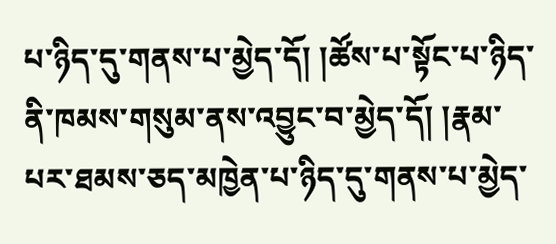པ་ཉིད་དུ་གནས་པ་མྱེད་དོ། །ཚོས་པ་སྟོང་པ་ཉིད་ནི་ཁམས་གསུམ་ནས་འབྱུང་བ་མྱེད་དོ། །རྣམ་པར་ཐམས་ཅད་མཁྱེན་པ་ཉིད་དུ་གནས་པ་མྱེད་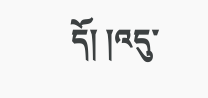དོ། །འདུ་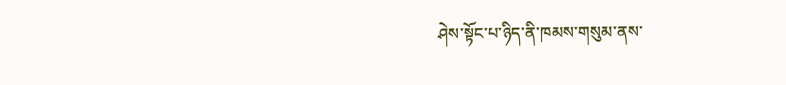ཤེས་སྟོང་པ་ཉིད་ནི་ཁམས་གསུམ་ནས་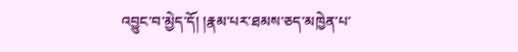འབྱུང་བ་མྱེད་དོ། །རྣམ་པར་ཐམས་ཅད་མཁྱེན་པ་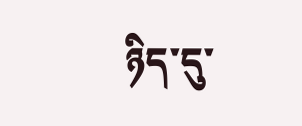ཉིད་དུ་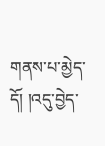གནས་པ་མྱེད་དོ། །འདུ་བྱེད་